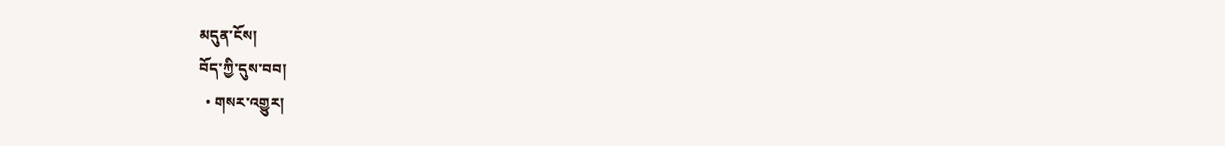མདུན་ངོས།
བོད་ཀྱི་དུས་བབ།
  • གསར་འགྱུར།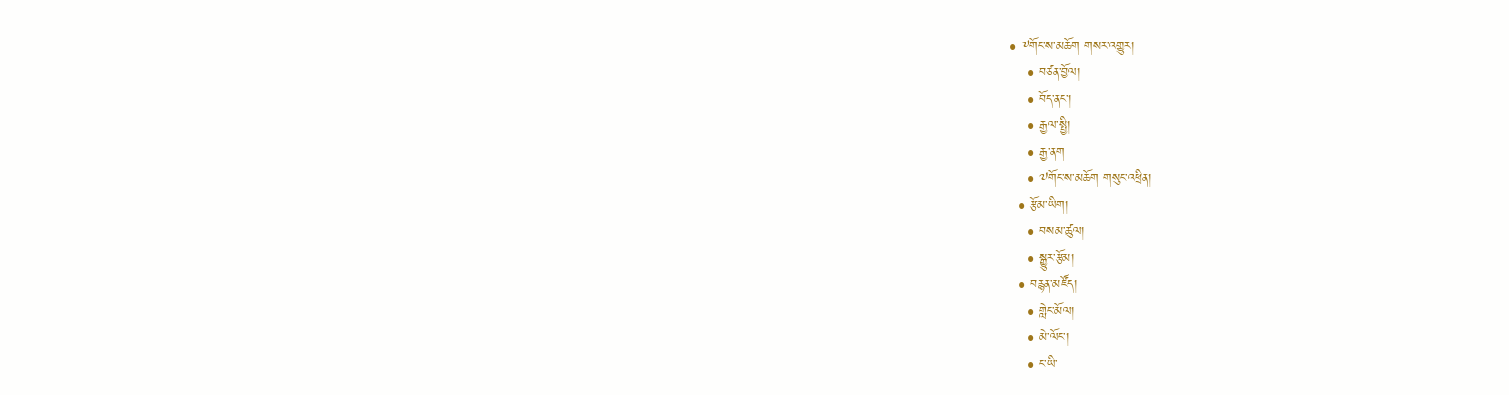• ༸གོང་ས་མཆོག གསར་འགྱུར།
    • བཙན་བྱོལ།
    • བོད་ནང་།
    • རྒྱལ་སྤྱི།
    • རྒྱ་ནག
    • ༧གོང་ས་མཆོག གསུང་འཕྲིན།
  • རྩོམ་ཡིག།
    • བསམ་ཚུལ།
    • སྒྱུར་རྩོམ།
  • བརྙན་མཛོད།
    • གླེང་མོལ།
    • མེ་ལོང་།
    • ང་ཡི་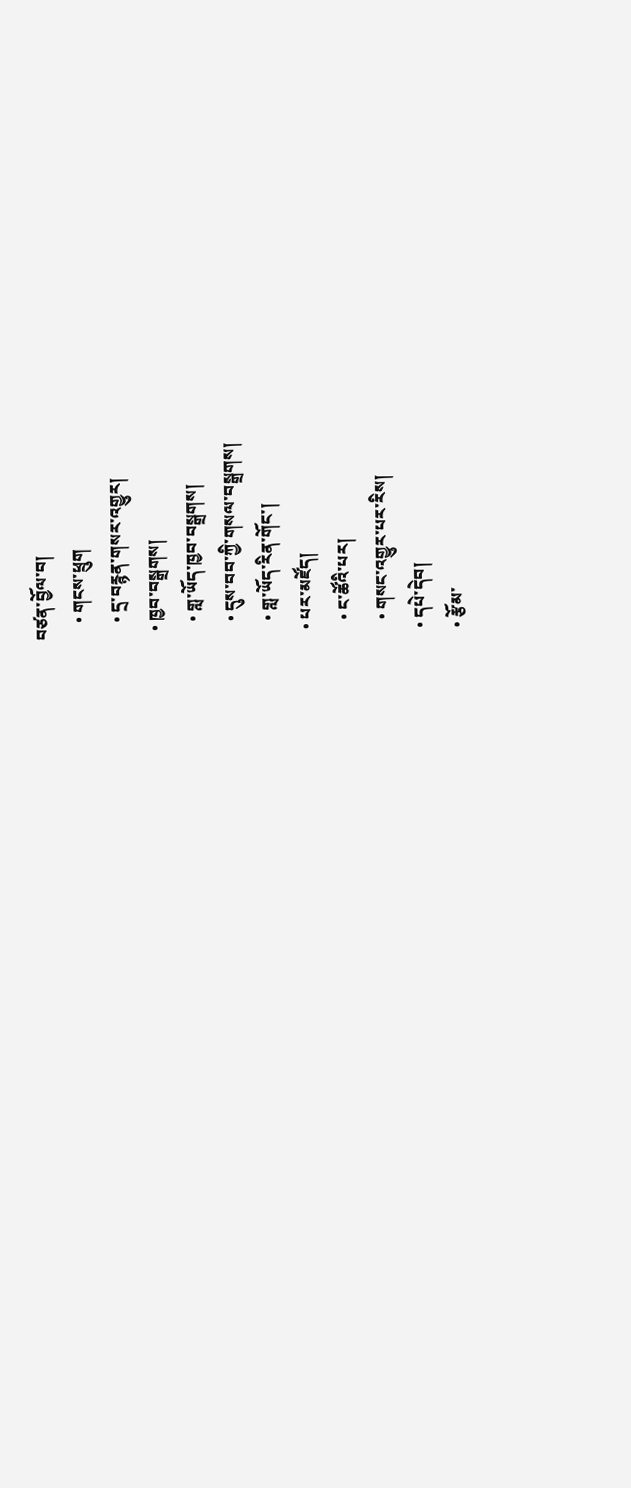བཙན་བྱོལ་བ།
    • གངས་ཕྲུག
    • དྲ་བརྙན་གསར་འགྱུར།
  • ཁྱབ་བསྒྲགས།
    • གླ་ཡོད་ཁྱབ་བསྒྲགས།
    • དུས་བབ་ཀྱི་གསལ་བསྒྲགས།
    • གླ་ཡོད་རིན་གོང་།
  • པར་མཛོད།
    • ང་ཚོའི་པར།
    • གསང་འགྱུར་པར་རིས།
  • དཔེ་དེབ།
  • རྩོམ་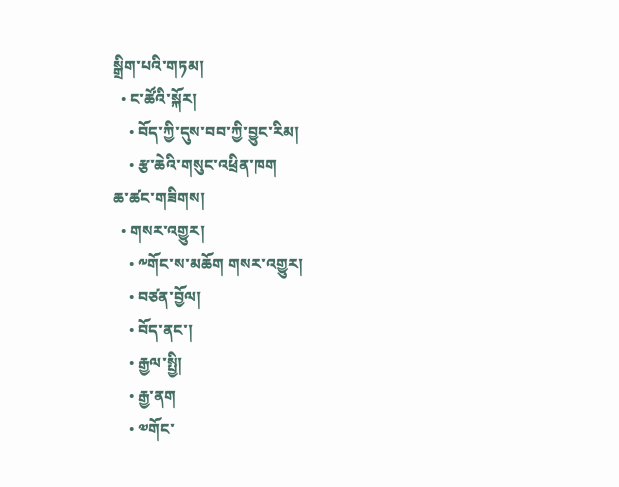སྒྲིག་པའི་གཏམ།
  • ང་ཚོའི་སྐོར།
    • བོད་ཀྱི་དུས་བབ་ཀྱི་བྱུང་རིམ།
    • རྩ་ཆེའི་གསུང་འཕྲིན་ཁག
ཆ་ཚང་གཟིགས།
  • གསར་འགྱུར།
    • ༸གོང་ས་མཆོག གསར་འགྱུར།
    • བཙན་བྱོལ།
    • བོད་ནང་།
    • རྒྱལ་སྤྱི།
    • རྒྱ་ནག
    • ༧གོང་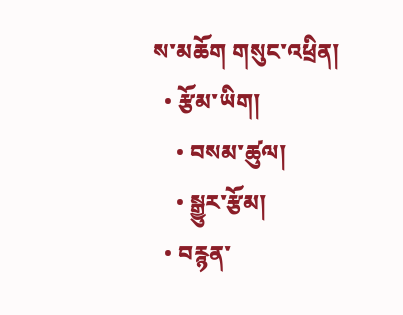ས་མཆོག གསུང་འཕྲིན།
  • རྩོམ་ཡིག།
    • བསམ་ཚུལ།
    • སྒྱུར་རྩོམ།
  • བརྙན་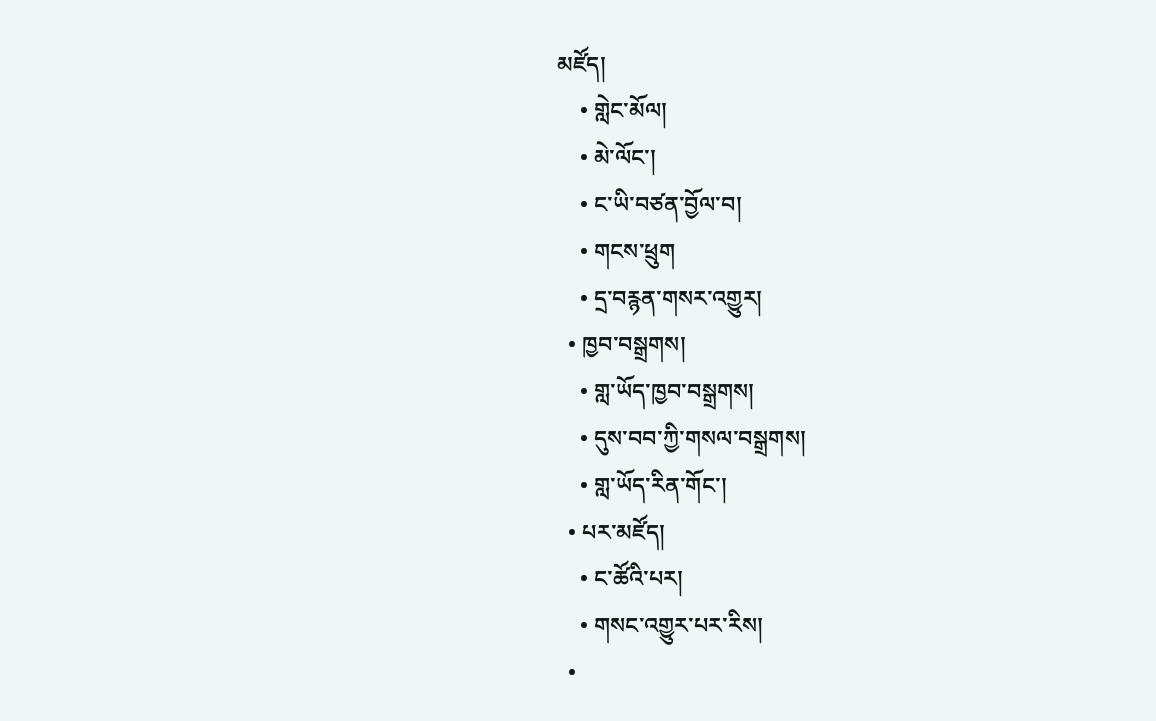མཛོད།
    • གླེང་མོལ།
    • མེ་ལོང་།
    • ང་ཡི་བཙན་བྱོལ་བ།
    • གངས་ཕྲུག
    • དྲ་བརྙན་གསར་འགྱུར།
  • ཁྱབ་བསྒྲགས།
    • གླ་ཡོད་ཁྱབ་བསྒྲགས།
    • དུས་བབ་ཀྱི་གསལ་བསྒྲགས།
    • གླ་ཡོད་རིན་གོང་།
  • པར་མཛོད།
    • ང་ཚོའི་པར།
    • གསང་འགྱུར་པར་རིས།
  •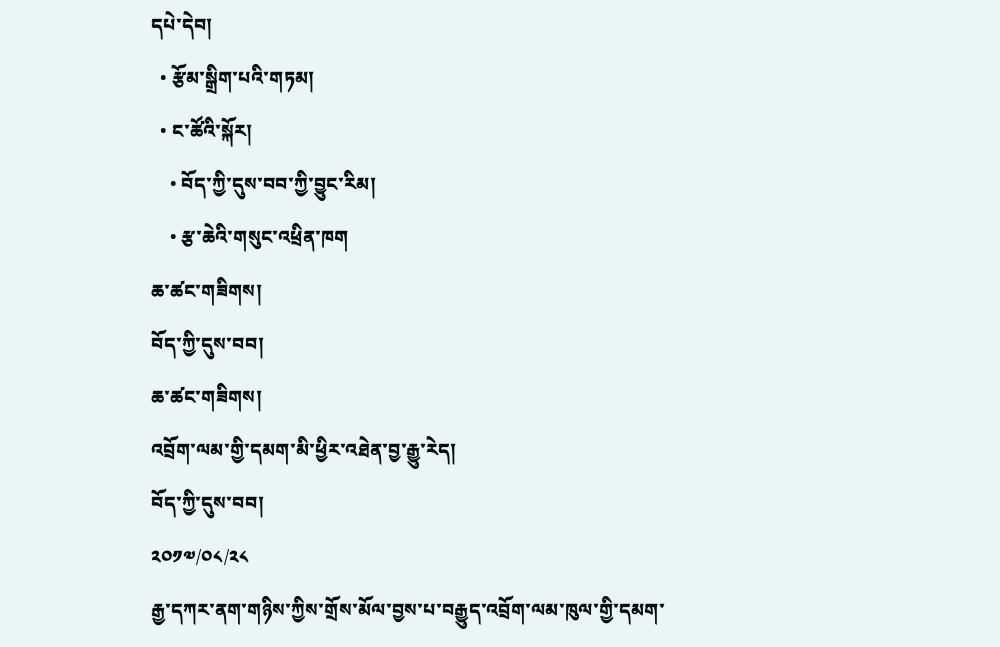དཔེ་དེབ།
  • རྩོམ་སྒྲིག་པའི་གཏམ།
  • ང་ཚོའི་སྐོར།
    • བོད་ཀྱི་དུས་བབ་ཀྱི་བྱུང་རིམ།
    • རྩ་ཆེའི་གསུང་འཕྲིན་ཁག
ཆ་ཚང་གཟིགས།
བོད་ཀྱི་དུས་བབ།
ཆ་ཚང་གཟིགས།
འབྲོག་ལམ་གྱི་དམག་མི་ཕྱིར་འཐེན་བྱ་རྒྱུ་རེད།
བོད་ཀྱི་དུས་བབ།
༢༠༡༧/༠༨/༢༨
རྒྱ་དཀར་ནག་གཉིས་ཀྱིས་གྲོས་མོལ་བྱས་པ་བརྒྱུད་འབྲོག་ལམ་ཁུལ་གྱི་དམག་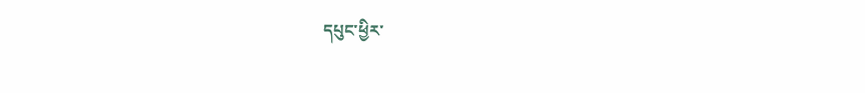དཔུང་ཕྱིར་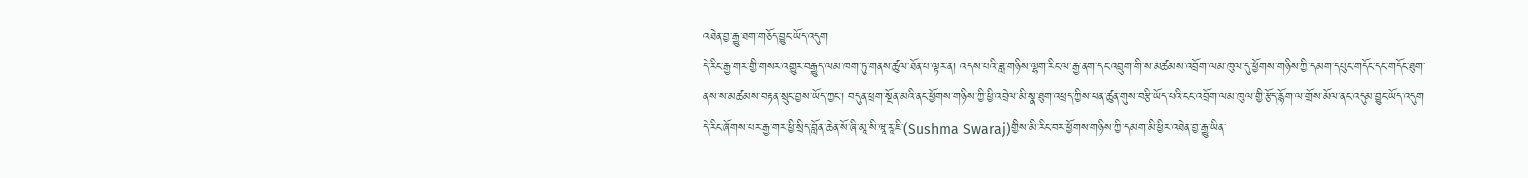འཐེན་བྱ་རྒྱུ་ཐག་གཅོད་བྱུང་ཡོད་འདུག
དེ་རིང་རྒྱ་གར་གྱི་གསར་འགྱུར་བརྒྱུད་ལམ་ཁག་ཏུ་གནས་ཚུལ་ཐོན་པ་ལྟར་ན། འདས་པའི་ཟླ་གཉིས་ལྷག་རིང་ལ་རྒྱ་ནག་དང་འབྲུག་གི་ས་མཚམས་འབྲོག་ལམ་ཁུལ་དུ་ཕྱོགས་གཉིས་ཀྱི་དམག་དཔུང་གདོང་དང་གདོང་ཐུག་ནས་ས་མཚམས་བརྟན་སྲུང་བྱས་ཡོད་ཀྱང་། བདུན་ཕྲག་སྔོན་མའི་ནང་ཕྱོགས་གཉིས་ཀྱི་ཕྱི་འབྲེལ་མི་སྣ་ཐུག་འཕྲད་ཀྱིས་ཕན་ཚུན་གུས་བརྩི་ཡོད་པའི་ངང་འབྲོག་ལམ་ཁུལ་གྱི་རྩོད་རྙོག་ལ་གྲོས་མོལ་ནང་འདུམ་བྱུང་ཡོད་འདུག
དེ་རིང་ཞོགས་པར་རྒྱ་གར་ཕྱི་སྲིད་བློན་ཆེན་སོ་ཞི་མཱ་སི་ཝཱ་རཱ་ཇི་(Sushma Swaraj)གྱིས་མི་རིང་བར་ཕྱོགས་གཉིས་ཀྱི་དམག་མི་ཕྱིར་འཐེན་བྱ་རྒྱུ་ཡིན་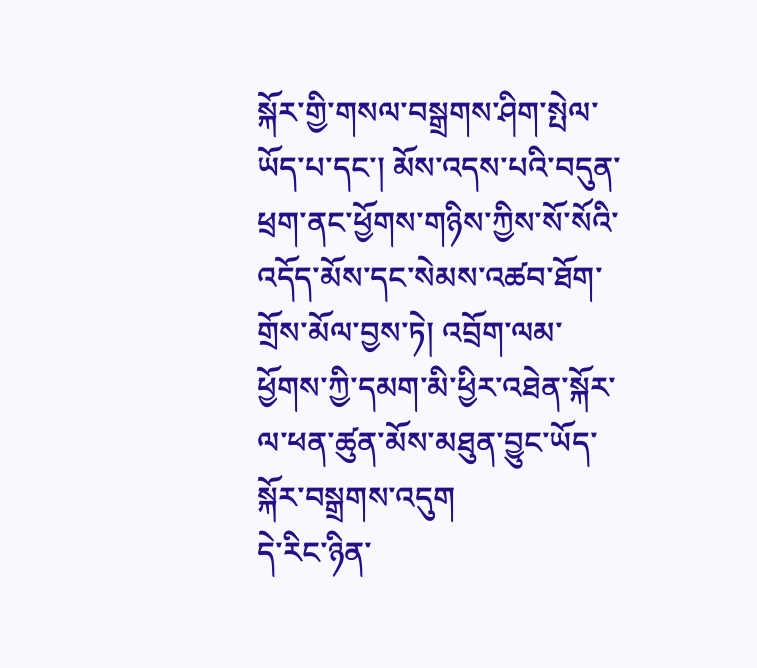སྐོར་གྱི་གསལ་བསྒྲགས་ཤིག་སྤེལ་ཡོད་པ་དང་། མོས་འདས་པའི་བདུན་ཕྲག་ནང་ཕྱོགས་གཉིས་ཀྱིས་སོ་སོའི་འདོད་མོས་དང་སེམས་འཚབ་ཐོག་གྲོས་མོལ་བྱས་ཏེ། འབྲོག་ལམ་ཕྱོགས་ཀྱི་དམག་མི་ཕྱིར་འཐེན་སྐོར་ལ་ཕན་ཚུན་མོས་མཐུན་བྱུང་ཡོད་སྐོར་བསྒྲགས་འདུག
དེ་རིང་ཉིན་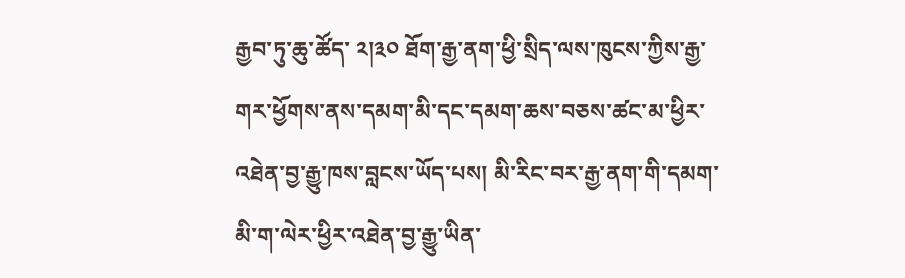རྒྱབ་ཏུ་ཆུ་ཚོད་ ༢།༣༠ ཐོག་རྒྱ་ནག་ཕྱི་སྲིད་ལས་ཁུངས་ཀྱིས་རྒྱ་གར་ཕྱོགས་ནས་དམག་མི་དང་དམག་ཆས་བཅས་ཚང་མ་ཕྱིར་འཐེན་བྱ་རྒྱུ་ཁས་བླངས་ཡོད་པས། མི་རིང་བར་རྒྱ་ནག་གི་དམག་མི་ག་ལེར་ཕྱིར་འཐེན་བྱ་རྒྱུ་ཡིན་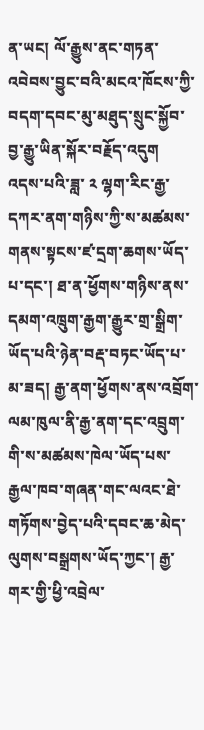ན་ཡང། ལོ་རྒྱུས་ནང་གཏན་འབེབས་བྱུང་བའི་མངའ་ཁོངས་ཀྱི་བདག་དབང་མུ་མཐུད་སྲུང་སྐྱོབ་བྱ་རྒྱུ་ཡིན་སྐོར་བརྗོད་འདུག
འདས་པའི་ཟླ་ ༢ ལྷག་རིང་རྒྱ་དཀར་ནག་གཉིས་ཀྱི་ས་མཚམས་གནས་སྟངས་ཛ་དྲག་ཆགས་ཡོད་པ་དང་། ཐ་ན་ཕྱོགས་གཉིས་ནས་དམག་འཁྲུག་རྒྱག་རྒྱུར་གྲ་སྒྲིག་ཡོད་པའི་ཉེན་བརྡ་བཏང་ཡོད་པ་མ་ཟད། རྒྱ་ནག་ཕྱོགས་ནས་འབྲོག་ལམ་ཁུལ་ནི་རྒྱ་ནག་དང་འབྲུག་གི་ས་མཚམས་ཁེལ་ཡོད་པས་རྒྱལ་ཁབ་གཞན་གང་ལའང་ཐེ་གཏོགས་བྱེད་པའི་དབང་ཆ་མེད་ལུགས་བསྒྲགས་ཡོད་ཀྱང་། རྒྱ་གར་གྱི་ཕྱི་འབྲེལ་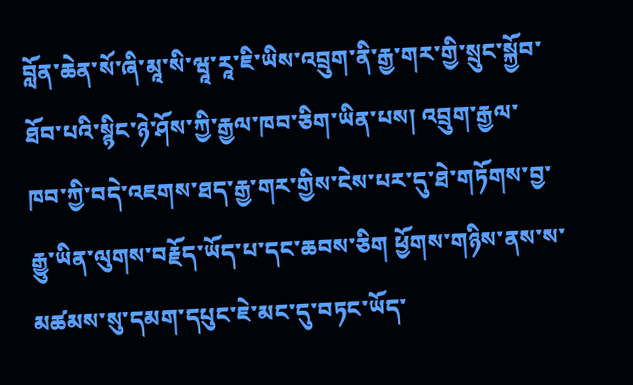བློན་ཆེན་སོ་ཞི་མཱ་སི་ཝཱ་རཱ་ཇི་ཡིས་འབྲུག་ནི་རྒྱ་གར་གྱི་སྲུང་སྐྱོབ་ཐོབ་པའི་སྙིང་ཉེ་ཤོས་ཀྱི་རྒྱལ་ཁབ་ཅིག་ཡིན་པས། འབྲུག་རྒྱལ་ཁབ་ཀྱི་བདེ་འཇགས་ཐད་རྒྱ་གར་གྱིས་ངེས་པར་དུ་ཐེ་གཏོགས་བྱ་རྒྱུ་ཡིན་ལུགས་བརྗོད་ཡོད་པ་དང་ཆབས་ཅིག ཕྱོགས་གཉིས་ནས་ས་མཚམས་སུ་དམག་དཔུང་ཇེ་མང་དུ་བཏང་ཡོད་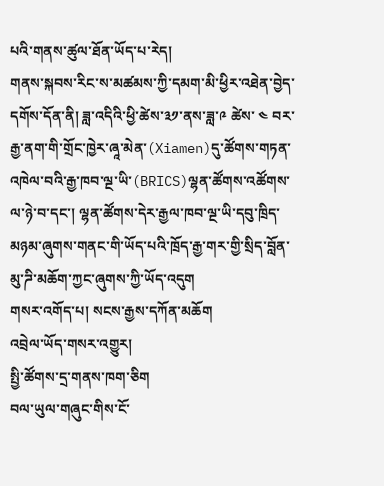པའི་གནས་ཚུལ་ཐོན་ཡོད་པ་རེད།
གནས་སྐབས་རིང་ས་མཚམས་ཀྱི་དམག་མི་ཕྱིར་འཐེན་བྱེད་དགོས་དོན་ནི། ཟླ་འདིའི་ཕྱི་ཚེས་༣༡་ནས་ཟླ་༩ ཚེས་ ༤ བར་རྒྱ་ནག་གི་གྲོང་ཁྱེར་ཞཱ་མེན་(Xiamen)དུ་ཚོགས་གཏན་འཁེལ་བའི་རྒྱ་ཁབ་ལྔ་ཡི་(BRICS)ལྷན་ཚོགས་འཚོགས་ལ་ཉེ་བ་དང་། ལྷན་ཚོགས་དེར་རྒྱལ་ཁབ་ལྔ་ཡི་དབུ་ཁྲིད་མཉམ་ཞུགས་གནང་གི་ཡོད་པའི་ཁྲོད་རྒྱ་གར་གྱི་སྲིད་བློན་མུ་ཌི་མཆོག་ཀྱང་ཞུགས་ཀྱི་ཡོད་འདུག
གསར་འགོད་པ། སངས་རྒྱས་དཀོན་མཆོག
འབྲེལ་ཡོད་གསར་འགྱུར།
སྤྱི་ཚོགས་དྲ་གནས་ཁག་ཅིག
བལ་ཡུལ་གཞུང་གིས་ངོ་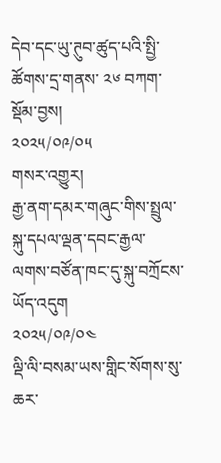དེབ་དང་ཡུ་ཊུབ་ཚུད་པའི་སྤྱི་ཚོགས་དྲ་གནས་ ༢༦ བཀག་སྡོམ་བྱས།
༢༠༢༥/༠༩/༠༥
གསར་འགྱུར།
རྒྱ་ནག་དམར་གཞུང་གིས་སྤྲུལ་སྐུ་དཔལ་ལྡན་དབང་རྒྱལ་ལགས་བཙོན་ཁང་དུ་སྐུ་བཀྲོངས་ཡོད་འདུག
༢༠༢༥/༠༩/༠༤
ལྡི་ལི་བསམ་ཡས་གླིང་སོགས་སུ་ཆར་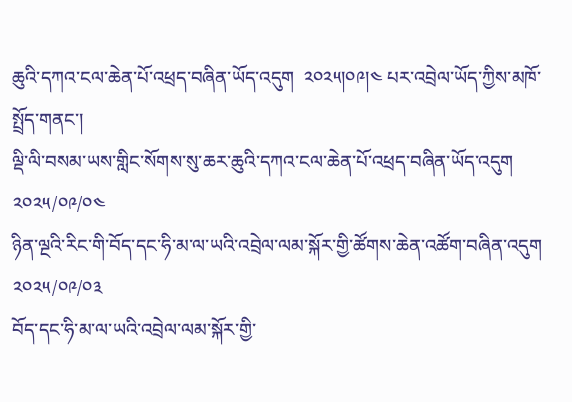ཆུའི་དཀའ་ངལ་ཆེན་པོ་འཕྲད་བཞིན་ཡོད་འདུག  ༢༠༢༥།༠༩།༤ པར་འབྲེལ་ཡོད་ཀྱིས་མཁོ་སྤྲོད་གནང་།
ལྡི་ལི་བསམ་ཡས་གླིང་སོགས་སུ་ཆར་ཆུའི་དཀའ་ངལ་ཆེན་པོ་འཕྲད་བཞིན་ཡོད་འདུག
༢༠༢༥/༠༩/༠༤
ཉིན་ལྔའི་རིང་གི་བོད་དང་ཧི་མ་ལ་ཡའི་འབྲེལ་ལམ་སྐོར་གྱི་ཚོགས་ཆེན་འཚོག་བཞིན་འདུག
༢༠༢༥/༠༩/༠༣
བོད་དང་ཧི་མ་ལ་ཡའི་འབྲེལ་ལམ་སྐོར་གྱི་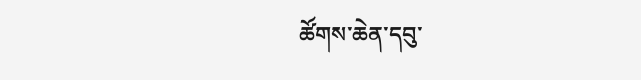ཚོགས་ཆེན་དབུ་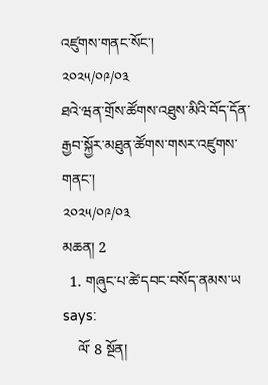འཛུགས་གནང་སོང་།
༢༠༢༥/༠༩/༠༣
ཐའེ་ཝན་གྲོས་ཚོགས་འཐུས་མིའི་བོད་དོན་རྒྱབ་སྐྱོར་མཐུན་ཚོགས་གསར་འཛུགས་གནང་།
༢༠༢༥/༠༩/༠༣
མཆན། 2
  1. གཞུང་པ་ཚེ་དབང་བསོད་ནམས་ཡ says:
    ལོ་ 8 སྔོན།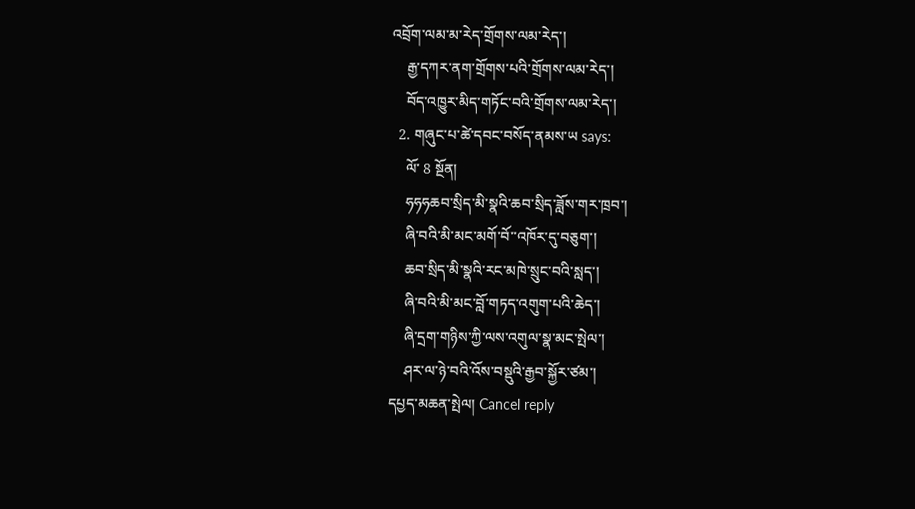འབྲོག་ལམ་མ་རེད་གྲོགས་ལམ་རེད་།
    རྒྱ་དཀར་ནག་གྲོགས་པའི་གྲོགས་ལམ་རེད་།
    བོད་འཁྱུར་མིད་གཏོང་བའི་གྲོགས་ལམ་རེད་།
  2. གཞུང་པ་ཚེ་དབང་བསོད་ནམས་ཡ says:
    ལོ་ 8 སྔོན།
    ཧཧཧཆབ་སྲིད་མི་སྣའི་ཆབ་སྲིད་ཟློས་གར་ཁྲབ་།
    ཞི་བའི་མི་མང་མགོ་བོ་་འཁོར་དུ་བཅུག་།
    ཆབ་སྲིད་མི་སྣའི་རང་མཁེ་སྲུང་བའི་སླད་།
    ཞི་བའི་མི་མང་བློ་གཏད་འགུག་པའི་ཆེད་།
    ཞི་དྲག་གཉིས་ཀྱི་ལས་འགུལ་སྣ་མང་སྤེལ་།
    ཤར་ལ་ཉེ་བའི་འོས་བསྡུའི་རྒྱབ་སྐྱོར་ཙམ་།
དཔྱད་མཆན་སྤེལ། Cancel reply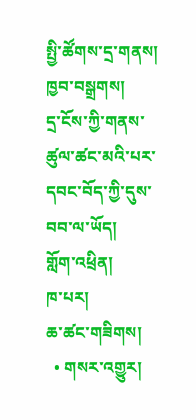སྤྱི་ཚོགས་དྲ་གནས།
ཁྱབ་བསྒྲགས།
དྲ་ངོས་ཀྱི་གནས་ཚུལ་ཚང་མའི་པར་དབང་བོད་ཀྱི་དུས་བབ་ལ་ཡོད།
གློག་འཕྲིན།
ཁ་པར།
ཆ་ཚང་གཟིགས།
  • གསར་འགྱུར།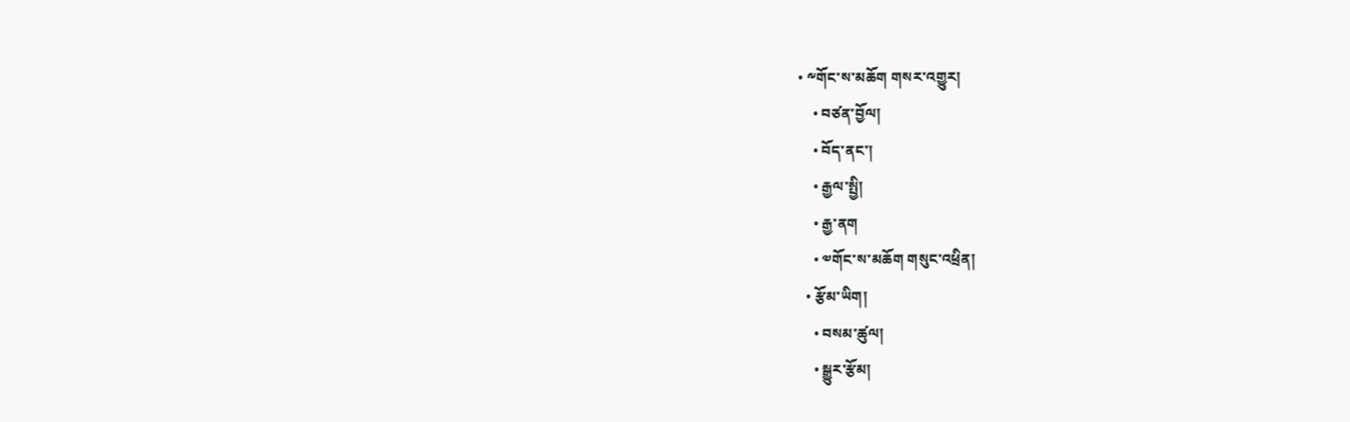• ༸གོང་ས་མཆོག གསར་འགྱུར།
    • བཙན་བྱོལ།
    • བོད་ནང་།
    • རྒྱལ་སྤྱི།
    • རྒྱ་ནག
    • ༧གོང་ས་མཆོག གསུང་འཕྲིན།
  • རྩོམ་ཡིག།
    • བསམ་ཚུལ།
    • སྒྱུར་རྩོམ།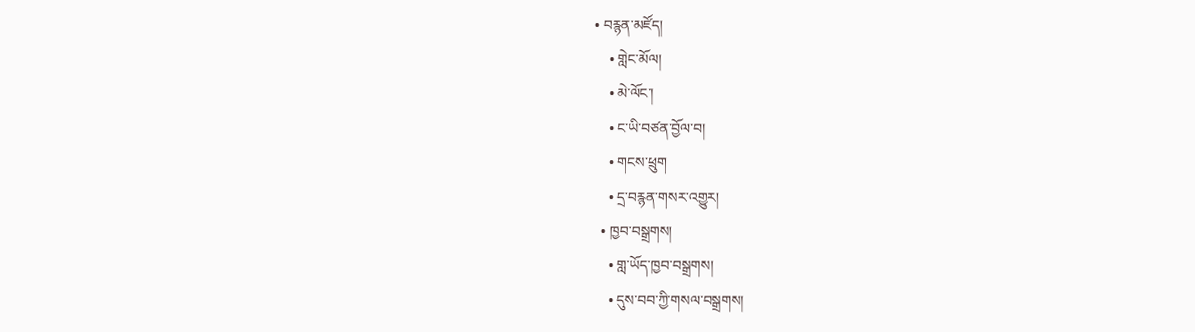• བརྙན་མཛོད།
    • གླེང་མོལ།
    • མེ་ལོང་།
    • ང་ཡི་བཙན་བྱོལ་བ།
    • གངས་ཕྲུག
    • དྲ་བརྙན་གསར་འགྱུར།
  • ཁྱབ་བསྒྲགས།
    • གླ་ཡོད་ཁྱབ་བསྒྲགས།
    • དུས་བབ་ཀྱི་གསལ་བསྒྲགས།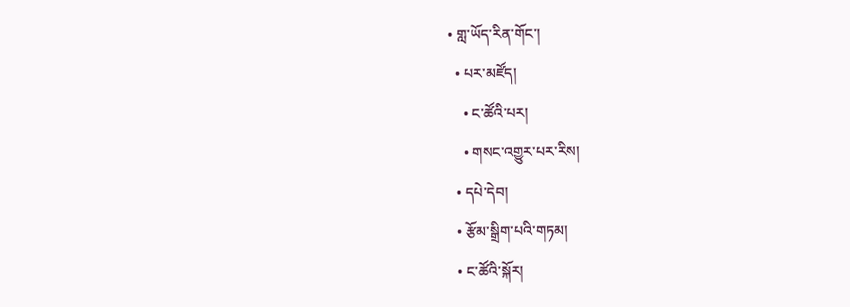• གླ་ཡོད་རིན་གོང་།
  • པར་མཛོད།
    • ང་ཚོའི་པར།
    • གསང་འགྱུར་པར་རིས།
  • དཔེ་དེབ།
  • རྩོམ་སྒྲིག་པའི་གཏམ།
  • ང་ཚོའི་སྐོར།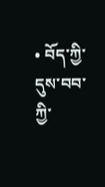• བོད་ཀྱི་དུས་བབ་ཀྱི་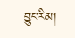བྱུང་རིམ།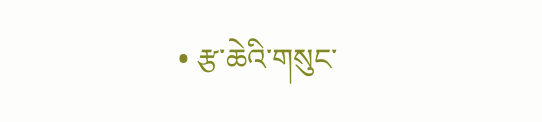• རྩ་ཆེའི་གསུང་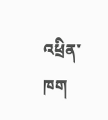འཕྲིན་ཁག